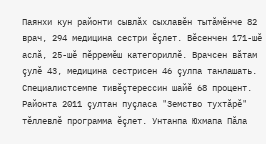Паянхи кун районти сывлăх сыхлавĕн тытăмĕнче 82 врач, 294 медицина сестри ĕçлет. Вĕсенчен 171-шĕ аслă, 25-шĕ пĕрремĕш категориллĕ. Врачсен вăтам çулĕ 43, медицина сестрисен 46 çулпа танлашать. Специалистсемпе тивĕçтерессин шайĕ 68 процент.
Районта 2011 çултан пуçласа "Земство тухтăрĕ" тĕллевлĕ программа ĕçлет. Унтанпа Юхмапа Пăла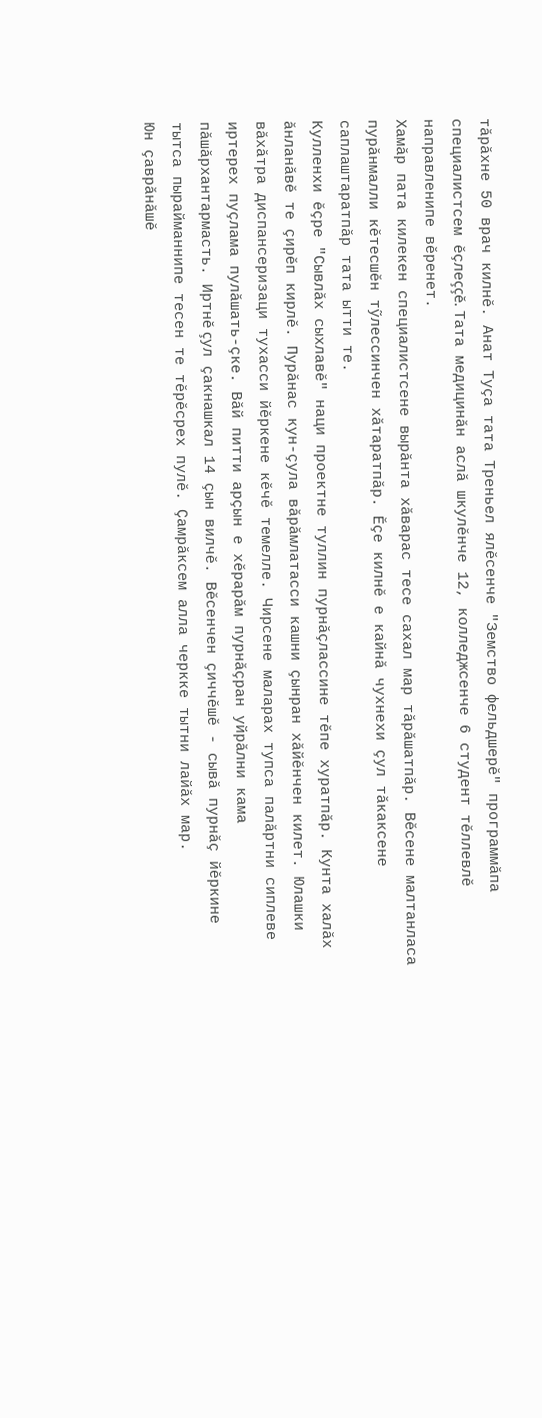тăрăхне 50 врач килнĕ. Анат Туçа тата Треньел ялĕсенче "Земство фельдшерĕ" программăпа специалистсем ĕçлеççĕ. Тата медицинăн аслă шкулĕнче 12, колледжсенче 6 студент тĕллевлĕ направленипе вĕренет.
Хамăр пата килекен специалистсене вырăнта хăварас тесе сахал мар тăрăшатпăр. Вĕсене малтанласа пурăнмалли кĕтесшĕн тỹлессинчен хăтаратпăр. Ĕçе килнĕ е кайнă чухнехи çул тăкаксене саплаштаратпăр тата ытти те.
Кулленхи ĕçре "Сывлăх сыхлавĕ" наци проектне туллин пурнăçлассине тĕпе хуратпăр. Кунта халăх ăнланăвĕ те çирĕп кирлĕ. Пурăнас кун-çула вăрăмлатасси кашни çынран хăйĕнчен килет. Юлашки вăхăтра диспансеризаци тухасси йĕркене кĕчĕ темелле. Чирсене маларах тупса палăртни сиплеве иртерех пуçлама пулăшать-çке. Вăй питти арçын е хĕрарăм пурнăçран уйрăлни кама пăшăрхантармасть. Иртнĕ çул çакнашкал 14 çын вилчĕ. Вĕсенчен çиччĕшĕ - сывă пурнăç йĕркине тытса пырайманнипе тесен те тĕрĕсрех пулĕ. Çамрăксем алла черкке тытни лайăх мар.
Юн çаврăнăшĕ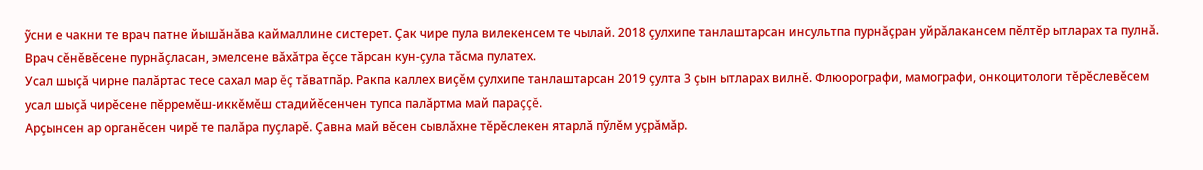ỹсни е чакни те врач патне йышăнăва каймаллине систерет. Çак чире пула вилекенсем те чылай. 2018 çулхипе танлаштарсан инсультпа пурнăçран уйрăлакансем пĕлтĕр ытларах та пулнă. Врач сĕнĕвĕсене пурнăçласан, эмелсене вăхăтра ĕçсе тăрсан кун-çула тăсма пулатех.
Усал шыçă чирне палăртас тесе сахал мар ĕç тăватпăр. Ракпа каллех виçĕм çулхипе танлаштарсан 2019 çулта 3 çын ытларах вилнĕ. Флюорографи, мамографи, онкоцитологи тĕрĕслевĕсем усал шыçă чирĕсене пĕрремĕш-иккĕмĕш стадийĕсенчен тупса палăртма май параççĕ.
Арçынсен ар органĕсен чирĕ те палăра пуçларĕ. Çавна май вĕсен сывлăхне тĕрĕслекен ятарлă пỹлĕм уçрăмăр.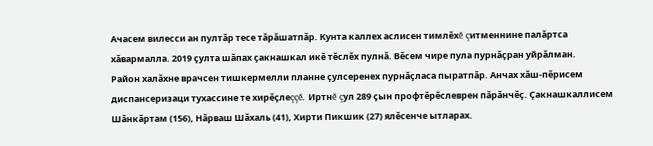Ачасем вилесси ан пултăр тесе тăрăшатпăр. Кунта каллех аслисен тимлĕхĕ çитменнине палăртса хăвармалла. 2019 çулта шăпах çакнашкал икĕ тĕслĕх пулнă. Вĕсем чире пула пурнăçран уйрăлман.
Район халăхне врачсен тишкермелли планне çулсеренех пурнăçласа пыратпăр. Анчах хăш-пĕрисем диспансеризаци тухассине те хирĕçлеççĕ. Иртнĕ çул 289 çын профтĕрĕслеврен пăрăнчĕç. Çакнашкаллисем Шăнкăртам (156), Нăрваш Шăхаль (41), Хирти Пикшик (27) ялĕсенче ытларах.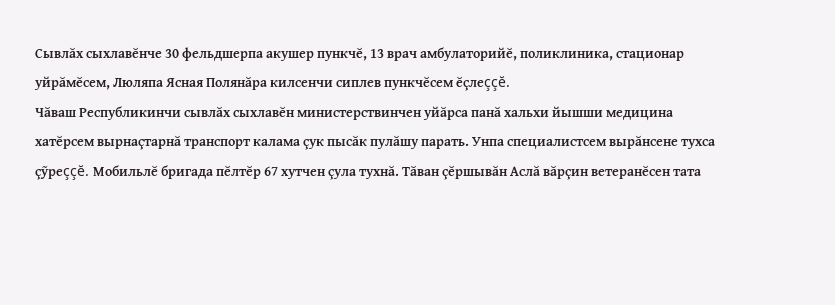Сывлăх сыхлавĕнче 30 фельдшерпа акушер пункчĕ, 13 врач амбулаторийĕ, поликлиника, стационар уйрăмĕсем, Люляпа Ясная Полянăра килсенчи сиплев пункчĕсем ĕçлеççĕ.
Чăваш Республикинчи сывлăх сыхлавĕн министерствинчен уйăрса панă хальхи йышши медицина хатĕрсем вырнаçтарнă транспорт калама çук пысăк пулăшу парать. Унпа специалистсем вырăнсене тухса çỹреççĕ. Мобильлĕ бригада пĕлтĕр 67 хутчен çула тухнă. Тăван çĕршывăн Аслă вăрçин ветеранĕсен тата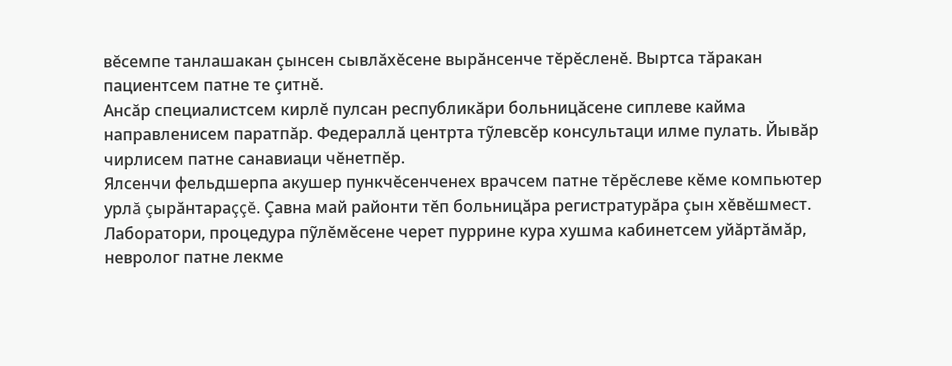вĕсемпе танлашакан çынсен сывлăхĕсене вырăнсенче тĕрĕсленĕ. Выртса тăракан пациентсем патне те çитнĕ.
Ансăр специалистсем кирлĕ пулсан республикăри больницăсене сиплеве кайма направленисем паратпăр. Федераллă центрта тỹлевсĕр консультаци илме пулать. Йывăр чирлисем патне санавиаци чĕнетпĕр.
Ялсенчи фельдшерпа акушер пункчĕсенченех врачсем патне тĕрĕслеве кĕме компьютер урлă çырăнтараççĕ. Çавна май районти тĕп больницăра регистратурăра çын хĕвĕшмест. Лаборатори, процедура пỹлĕмĕсене черет пуррине кура хушма кабинетсем уйăртăмăр, невролог патне лекме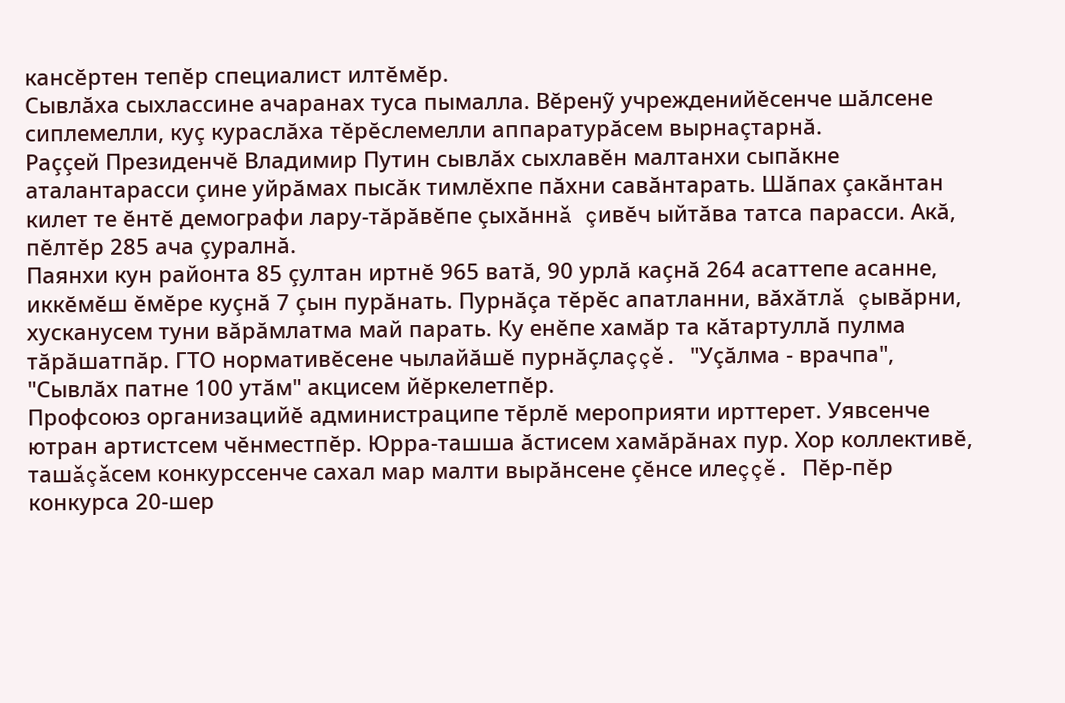кансĕртен тепĕр специалист илтĕмĕр.
Сывлăха сыхлассине ачаранах туса пымалла. Вĕренỹ учрежденийĕсенче шăлсене сиплемелли, куç кураслăха тĕрĕслемелли аппаратурăсем вырнаçтарнă.
Раççей Президенчĕ Владимир Путин сывлăх сыхлавĕн малтанхи сыпăкне аталантарасси çине уйрăмах пысăк тимлĕхпе пăхни савăнтарать. Шăпах çакăнтан килет те ĕнтĕ демографи лару-тăрăвĕпе çыхăннă çивĕч ыйтăва татса парасси. Акă, пĕлтĕр 285 ача çуралнă.
Паянхи кун районта 85 çултан иртнĕ 965 ватă, 90 урлă каçнă 264 асаттепе асанне, иккĕмĕш ĕмĕре куçнă 7 çын пурăнать. Пурнăçа тĕрĕс апатланни, вăхăтлă çывăрни, хусканусем туни вăрăмлатма май парать. Ку енĕпе хамăр та кăтартуллă пулма тăрăшатпăр. ГТО нормативĕсене чылайăшĕ пурнăçлаççĕ. "Уçăлма - врачпа", "Сывлăх патне 100 утăм" акцисем йĕркелетпĕр.
Профсоюз организацийĕ администраципе тĕрлĕ мероприяти ирттерет. Уявсенче ютран артистсем чĕнместпĕр. Юрра-ташша ăстисем хамăрăнах пур. Хор коллективĕ, ташăçăсем конкурссенче сахал мар малти вырăнсене çĕнсе илеççĕ. Пĕр-пĕр конкурса 20-шер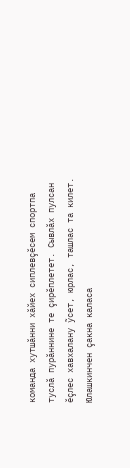команда хутшăнни хăйех сиплевçĕсем спортпа туслă пурăннине те çирĕплетет. Сывлăх пулсан ĕçлес хавхалану ỹсет, юрлас, ташлас та килет.
Юлашкинчен çакна каласа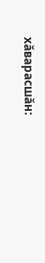хăварасшăн: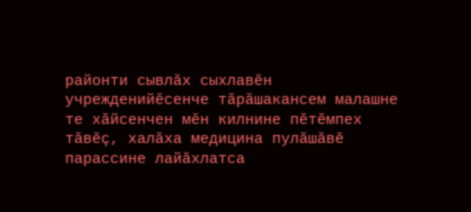районти сывлăх сыхлавĕн учрежденийĕсенче тăрăшакансем малашне те хăйсенчен мĕн килнине пĕтĕмпех тăвĕç, халăха медицина пулăшăвĕ парассине лайăхлатса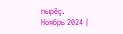пырĕç.
Ноябрь 2024 |